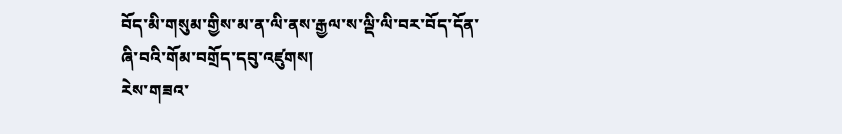བོད་མི་གསུམ་གྱིས་མ་ན་ལི་ནས་རྒྱལ་ས་ལྡི་ལི་བར་བོད་དོན་ཞི་བའི་གོམ་བགྲོད་དབུ་འཛུགས།
རེས་གཟའ་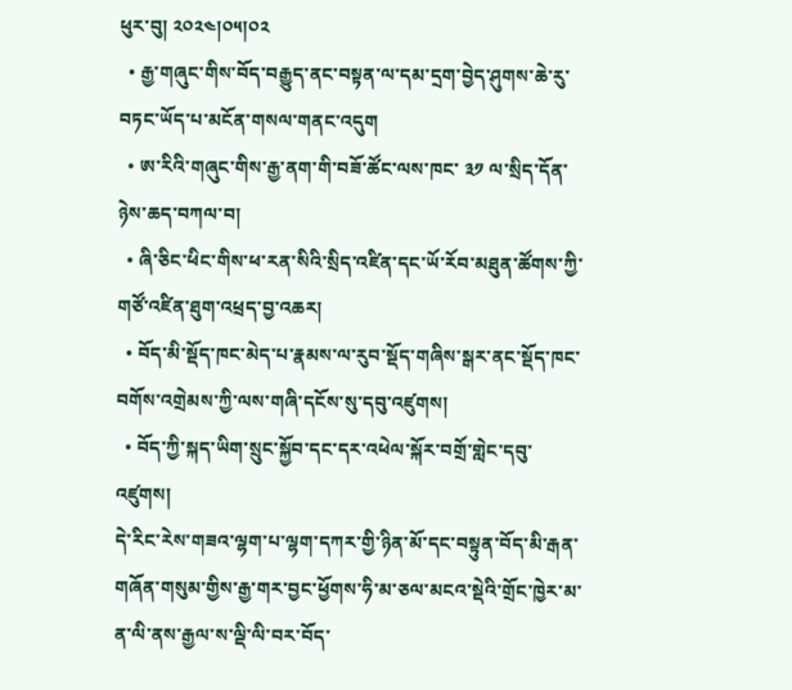ཕུར་བུ། ༢༠༢༤།༠༥།༠༢
  • རྒྱ་གཞུང་གིས་བོད་བརྒྱུད་ནང་བསྟན་ལ་དམ་དྲག་བྱེད་ཤུགས་ཆེ་རུ་བཏང་ཡོད་པ་མངོན་གསལ་གནང་འདུག
  • ཨ་རིའི་གཞུང་གིས་རྒྱ་ནག་གི་བཟོ་ཚོང་ལས་ཁང་ ༣༡ ལ་སྲིད་དོན་ཉེས་ཆད་བཀལ་བ།
  • ཞི་ཅིང་ཕིང་གིས་ཕ་རན་སིའི་སྲིད་འཛིན་དང་ཡོ་རོབ་མཐུན་ཚོགས་ཀྱི་གཙོ་འཛིན་ཐུག་འཕྲད་བྱ་འཆར།
  • བོད་མི་སྡོད་ཁང་མེད་པ་རྣམས་ལ་རུབ་སྡོད་གཞིས་སྒར་ནང་སྡོད་ཁང་བགོས་འགྲེམས་ཀྱི་ལས་གཞི་དངོས་སུ་དབུ་འཛུགས།
  • བོད་ཀྱི་སྐད་ཡིག་སྲུང་སྐྱོབ་དང་དར་འཕེལ་སྐོར་བགྲོ་གླེང་དབུ་འཛུགས།
དེ་རིང་རེས་གཟའ་ལྷག་པ་ལྷག་དཀར་གྱི་ཉིན་མོ་དང་བསྟུན་བོད་མི་རྒན་གཞོན་གསུམ་གྱིས་རྒྱ་གར་བྱང་ཕྱོགས་ཧི་མ་ཅལ་མངའ་སྡེའི་གྲོང་ཁྱེར་མ་ན་ལི་ནས་རྒྱལ་ས་ལྡི་ལི་བར་བོད་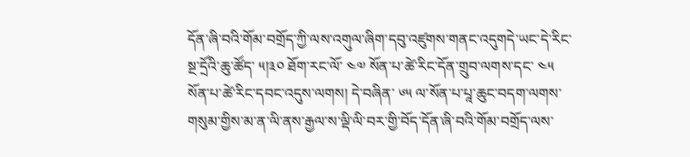དོན་ཞི་བའི་གོམ་བགྲོད་ཀྱི་ལས་འགུལ་ཞིག་དབུ་འཛུགས་གནང་འདུགདེ་ཡང་དེ་རིང་སྔ་དྲོའི་ཆུ་ཚོད་ ༥།༣༠ ཐོག་རང་ལོ་ ༤༧ སོན་པ་ཚེ་རིང་དོན་གྲུབ་ལགས་དང་ ༤༥ སོན་པ་ཚེ་རིང་དབང་འདུས་ལགས། དེ་བཞིན་ ༦༥ ལ་སོན་པ་པཱ་ཆུང་བདག་ལགས་གསུམ་གྱིས་མ་ན་ལི་ནས་རྒྱལ་ས་ལྡི་ལི་བར་གྱི་བོད་དོན་ཞི་བའི་གོམ་བགྲོད་ལས་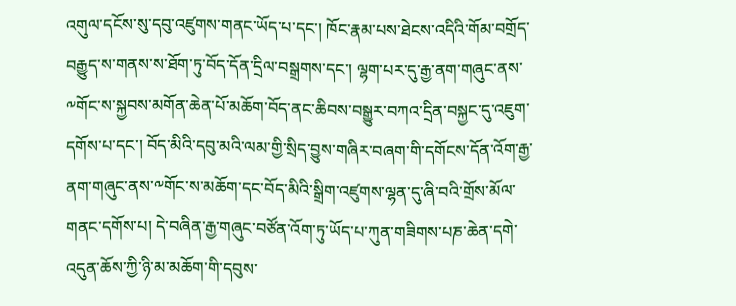འགུལ་དངོས་སུ་དབུ་འཛུགས་གནང་ཡོད་པ་དང་། ཁོང་རྣམ་པས་ཐེངས་འདིའི་གོམ་བགྲོད་བརྒྱུད་ས་གནས་ས་ཐོག་ཏུ་བོད་དོན་དྲིལ་བསྒྲགས་དང་། ལྷག་པར་དུ་རྒྱ་ནག་གཞུང་ནས་༸གོང་ས་སྐྱབས་མགོན་ཆེན་པོ་མཆོག་བོད་ནང་ཆིབས་བསྒྱུར་བཀའ་དྲིན་བསྐྱང་དུ་འཇུག་དགོས་པ་དང་། བོད་མིའི་དབུ་མའི་ལམ་གྱི་སྲིད་བྱུས་གཞིར་བཞག་གི་དགོངས་དོན་འོག་རྒྱ་ནག་གཞུང་ནས་༸གོང་ས་མཆོག་དང་བོད་མིའི་སྒྲིག་འཛུགས་ལྷན་དུ་ཞི་བའི་གྲོས་མོལ་གནང་དགོས་པ། དེ་བཞིན་རྒྱ་གཞུང་བཙོན་འོག་ཏུ་ཡོད་པ་ཀུན་གཟིགས་པཎ་ཆེན་དགེ་འདུན་ཆོས་ཀྱི་ཉི་མ་མཆོག་གི་དབུས་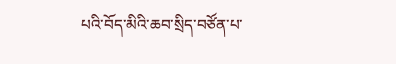པའི་བོད་མིའི་ཆབ་སྲིད་བཙོན་པ་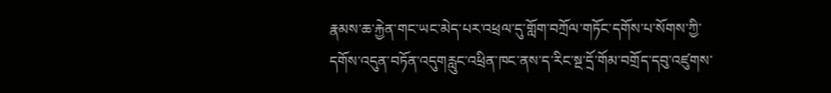རྣམས་ཆ་རྐྱེན་གང་ཡང་མེད་པར་འཕྲལ་དུ་གློག་བཀྲོལ་གཏོང་དགོས་པ་སོགས་ཀྱི་དགོས་འདུན་བཏོན་འདུགརླུང་འཕྲིན་ཁང་ནས་ད་རིང་སྔ་དྲོ་གོམ་བགྲོད་དབུ་འཛུགས་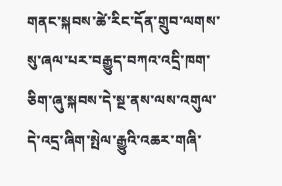གནང་སྐབས་ཚེ་རིང་དོན་གྲུབ་ལགས་སུ་ཞལ་པར་བརྒྱུད་བཀའ་འདྲི་ཁག་ཅིག་ཞུ་སྐབས་དེ་སྔ་ནས་ལས་འགུལ་དེ་འདྲ་ཞིག་སྤེལ་རྒྱུའི་འཆར་གཞི་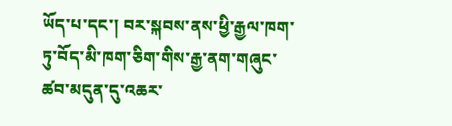ཡོད་པ་དང་། བར་སྐབས་ནས་ཕྱི་རྒྱལ་ཁག་ཏུ་བོད་མི་ཁག་ཅིག་གིས་རྒྱ་ནག་གཞུང་ཚབ་མདུན་དུ་འཆར་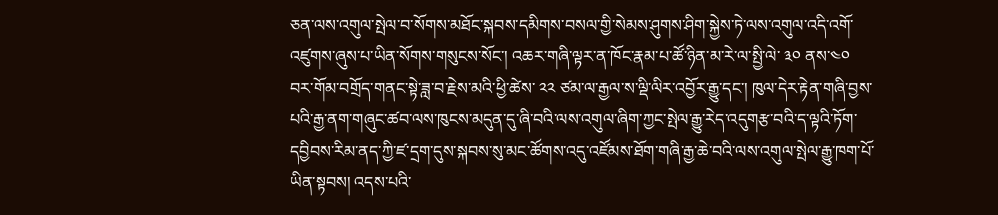ཅན་ལས་འགུལ་སྤེལ་བ་སོགས་མཐོང་སྐབས་དམིགས་བསལ་གྱི་སེམས་ཤུགས་ཤིག་སྐྱེས་ཏེ་ལས་འགུལ་འདི་འགོ་འཛུགས་ཞུས་པ་ཡིན་སོགས་གསུངས་སོང་། འཆར་གཞི་ལྟར་ན་ཁོང་རྣམ་པ་ཚོ་ཉིན་མ་རེ་ལ་སྤྱི་ལེ་ ༣༠ ནས་༤༠ བར་གོམ་བགྲོད་གནང་སྟེ་ཟླ་བ་རྗེས་མའི་ཕྱི་ཚེས་ ༢༢ ཙམ་ལ་རྒྱལ་ས་ལྡི་ལིར་འབྱོར་རྒྱུ་དང་། ཁུལ་དེར་རྟེན་གཞི་བྱས་པའི་རྒྱ་ནག་གཞུང་ཚབ་ལས་ཁུངས་མདུན་དུ་ཞི་བའི་ལས་འགུལ་ཞིག་ཀྱང་སྤེལ་རྒྱུ་རེད་འདུགརྩ་བའི་ད་ལྟའི་ཏོག་དབྱིབས་རིམ་ནད་ཀྱི་ཛ་དྲག་དུས་སྐབས་སུ་མང་ཚོགས་འདུ་འཛོམས་ཐོག་གཞི་རྒྱ་ཆེ་བའི་ལས་འགུལ་སྤེལ་རྒྱུ་ཁག་པོ་ཡིན་སྟབས། འདས་པའི་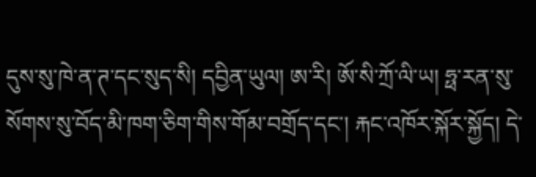དུས་སུ་ཁེ་ན་ཊ་དང་སུད་སི། དབྱིན་ཡུལ། ཨ་རི། ཨོ་སི་ཀྲོ་ལི་ཡ། ཧྥ་རན་སུ་སོགས་སུ་བོད་མི་ཁག་ཅིག་གིས་གོམ་བགྲོད་དང་། རྐང་འཁོར་སྐོར་སྐྱོད། དེ་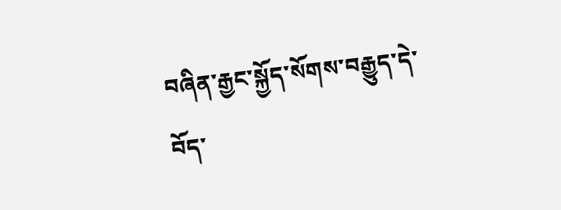བཞིན་རྒྱང་སྐྱོད་སོགས་བརྒྱུད་དེ་བོད་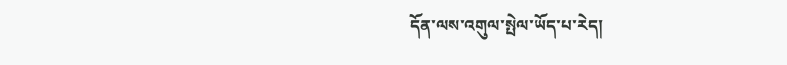དོན་ལས་འགུལ་སྤེལ་ཡོད་པ་རེད།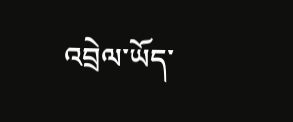འབྲེལ་ཡོད་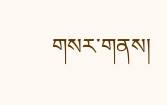གསར་གནས།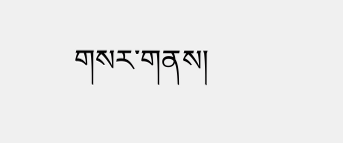གསར་གནས།